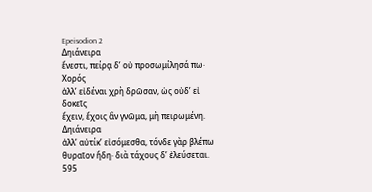Epeisodion 2
Δηιάνειρα
ἔνεστι, πείρᾳ δʼ οὐ προσωμίλησά πω·
Χορός
ἀλλʼ εἰδέναι χρὴ δρῶσαν, ὡς οὐδʼ εἰ δοκεῖς
ἔχειν, ἔχοις ἂν γνῶμα, μὴ πειρωμένη.
Δηιάνειρα
ἀλλʼ αὐτίκʼ εἰσόμεσθα, τόνδε γὰρ βλέπω
θυραῖον ἤδη· διὰ τάχους δʼ ἐλεύσεται.
595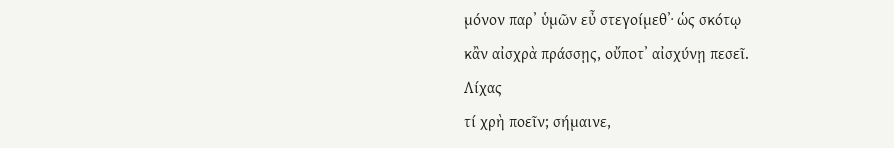μόνον παρʼ ὑμῶν εὖ στεγοίμεθʼ· ὡς σκότῳ
κἂν αἰσχρὰ πράσσῃς, οὔποτʼ αἰσχύνῃ πεσεῖ.
Λίχας
τί χρὴ ποεῖν; σήμαινε,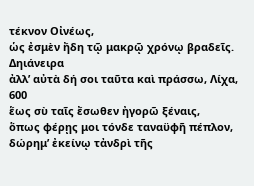τέκνον Οἰνέως,
ὡς ἐσμὲν ἤδη τῷ μακρῷ χρόνῳ βραδεῖς.
Δηιάνειρα
ἀλλʼ αὐτὰ δή σοι ταῦτα καὶ πράσσω, Λίχα,
600
ἕως σὺ ταῖς ἔσωθεν ἠγορῶ ξέναις,
ὅπως φέρῃς μοι τόνδε ταναϋφῆ πέπλον,
δώρημʼ ἐκείνῳ τἀνδρὶ τῆς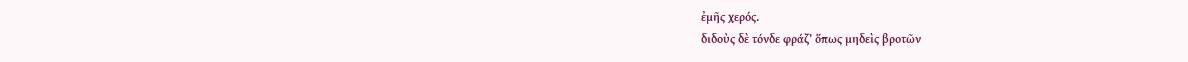ἐμῆς χερός.
διδοὺς δὲ τόνδε φράζʼ ὅπως μηδεὶς βροτῶν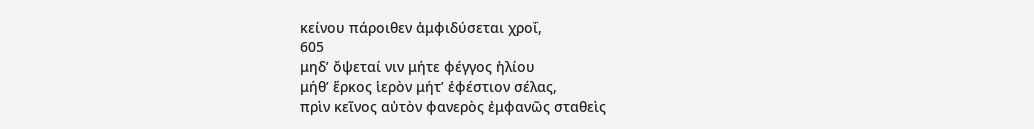κείνου πάροιθεν ἀμφιδύσεται χροΐ,
605
μηδʼ ὄψεταί νιν μήτε φέγγος ἡλίου
μήθʼ ἕρκος ἱερὸν μήτʼ ἐφέστιον σέλας,
πρὶν κεῖνος αὐτὸν φανερὸς ἐμφανῶς σταθεὶς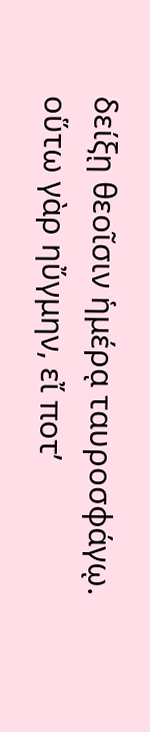δείξῃ θεοῖσιν ἡμέρᾳ ταυροσφάγῳ.
οὕτω γὰρ ηὔγμην, εἴ ποτʼ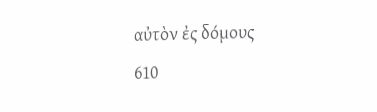αὐτὸν ἐς δόμους
610